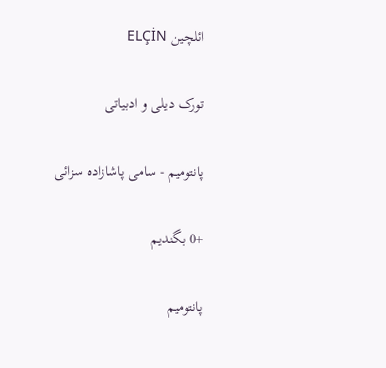ائلچین ELÇİN

تورک دیلی و ادبیاتی

پانتومیم - سامی پاشازاده سزائی

+0 بگندیم

پانتومیم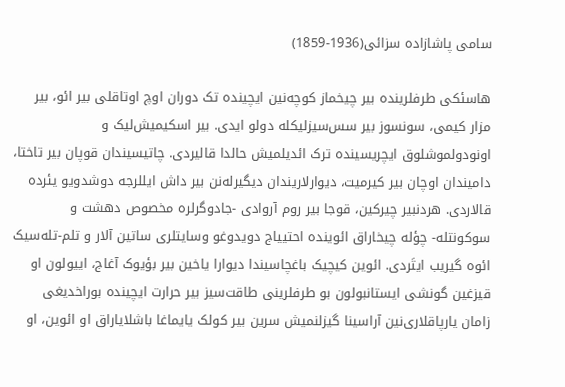سامی پاشازاده سزائی(1936-1859)

هاسئکی طرفلرینده بیر چیخماز کوچه‌نین ایچینده تک دوران اوچ اوتاقلی بیر ائو، بیر مزار کیمی، سونسوز بیر سس‌سیزلیکله دولو ایدی. بیر اسکیمیش‌لیک و اونودولموشلوق ایچریسینده ترک ائدیلمیش حالدا قالیردی. چاتیسیندان قوپان بیر تاختا، دامیندان اوچان بیر کیرمیت، دیوارلاریندان دیگیرله‌نن بیر داش ایللرجه دوشدویو یئرده قالاردی. هردنبیر چیرکین، قوجا بیر روم آروادی -جادوگرلره مخصوص دهشت و سوکونتله- چؤله چیخاراق ائوینده احتییاج دویدوغو وسایتلری ساتین آلار و تلم-تله‌سیک ائوه گیریب ایتَردی. ائوین کیچیک باغچاسیندا دیوارا یاخین بیر بؤیوک آغاج، اییولون او قیزغین گونشی ایستانبولون بو طرفلرینی طاقت‌سیز بیر حرارت ایچینده بوراخدیغی زامان یارپاقلاری‌نین آراسینا گیزلنمیش سرین بیر کولک یایماغا باشلایاراق او ائوین، او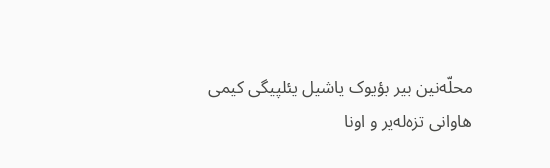محلّه‌نین بیر بؤیوک یاشیل یئلپیگی کیمی هاوانی تزه‌له‌یر و اونا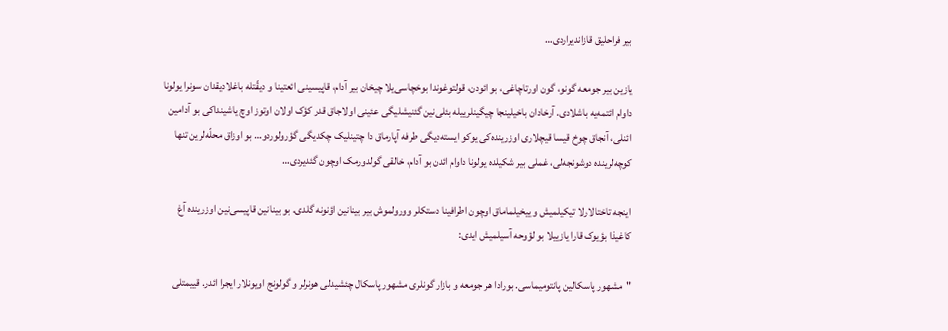بیر فراحلیق قازاندیراردی…

یازین بیر جومعه گونو، گون اورتاچاغی، بو ائودن، قولتوغوندا بوخچاسی‌یلا چیخان بیر آدام، قاپیسینی ائعتینا و دیقّتله باغلادیقدان سونرا یولونا داوام ائتمه‌یه باشلادی. آرخادان باخیلینجا چیگینلرییله بئلی‌نین گئنیشلیگی عئینی اولاجاق قدر کؤک اولان اوتوز اوچ یاشینداکی بو آدامین ائنلی، آنجاق چوخ قیسا قیچلاری اوزرینده‌کی یوکو ایسته‌دیگی طرفه آپارماق دا چتینلیک چکدیگی گؤرولوردو… بو اوزاق محلّه‌لرین تنها کوچه‌لرینده دوشونجه‌لی، غملی بیر شکیلده یولونا داوام ائدن بو آدام، خالقی گولدورمک اوچون گئدیردی…

اینجه تاختالارلا تیکیلمیش و ییخیلماماق اوچون اطرافینا دستکلر وورولموش بیر بینانین اؤنونه گلدی. بو بینانین قاپیسی‌نین اوزرینده آغ کاغیذا بؤیوک قارا یازییلا بو لؤوحه آسیلمیش ایدی:

"مشهور پاسکالین پانتومیماسی. بورادا هر جومعه و بازار گونلری مشهور پاسکال چئشیدلی هونرلر و گولونج اویونلار ایجرا ائدر. قییمتلی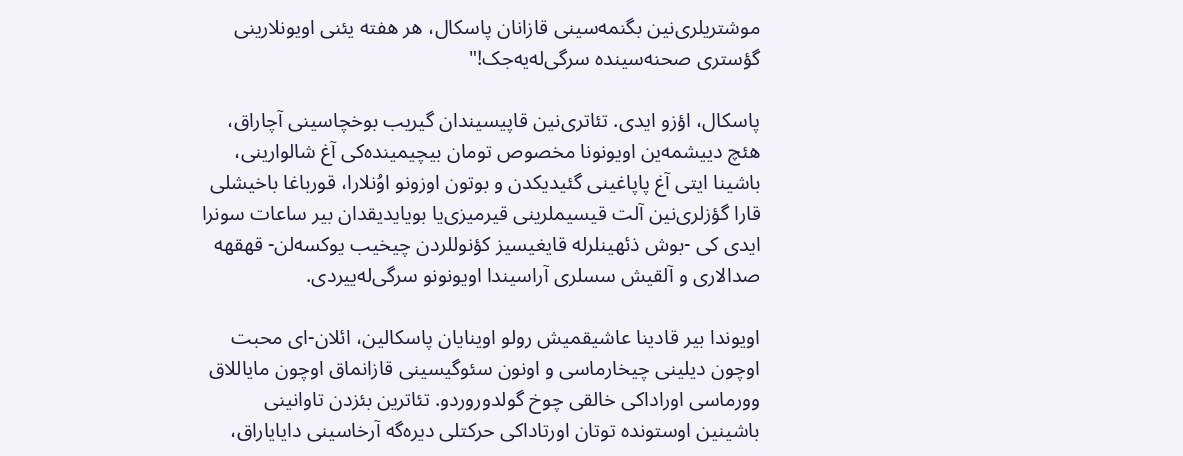موشتریلری‌نین بگنمه‌سینی قازانان پاسکال، هر هفته یئنی اویونلارینی گؤستری صحنه‌سینده سرگی‌له‌یه‌جک!"

پاسکال، اؤزو ایدی. تئاتری‌نین قاپیسیندان گیریب بوخچاسینی آچاراق، هئچ دییشمه‌ین اویونونا مخصوص تومان بیچیمینده‌کی آغ شالوارینی، باشینا ایتی آغ پاپاغینی گئیدیکدن و بوتون اوزونو اوُنلارا، قورباغا باخیشلی قارا گؤزلری‌نین آلت قیسیملرینی قیرمیزی‌یا بویایدیقدان بیر ساعات سونرا ایدی کی -بوش ذئهینلرله قایغیسیز کؤنوللردن چیخیب یوکسه‌لن- قهقهه صدالاری و آلقیش سسلری آراسیندا اویونونو سرگی‌له‌ییردی.

اویوندا بیر قادینا عاشیقمیش رولو اوینایان پاسکالین، ائلان-ای محبت اوچون دیلینی چیخارماسی و اونون سئوگیسینی قازانماق اوچون مایاللاق وورماسی اوراداکی خالقی چوخ گولدوروردو. تئاترین بئزدن تاوانینی باشینین اوستونده توتان اورتاداکی حرکتلی دیره‌گه آرخاسینی دایایاراق،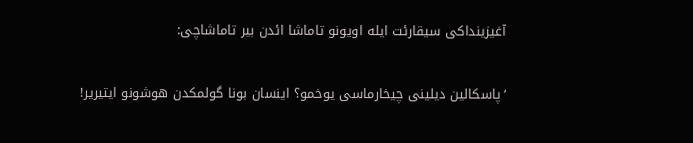آغیزینداکی سیقارئت ایله اویونو تاماشا ائدن بیر تاماشاچی:

‘پاسکالین دیلینی چیخارماسی یوخمو؟ اینسان بونا گولمکدن هوشونو ایتیریر!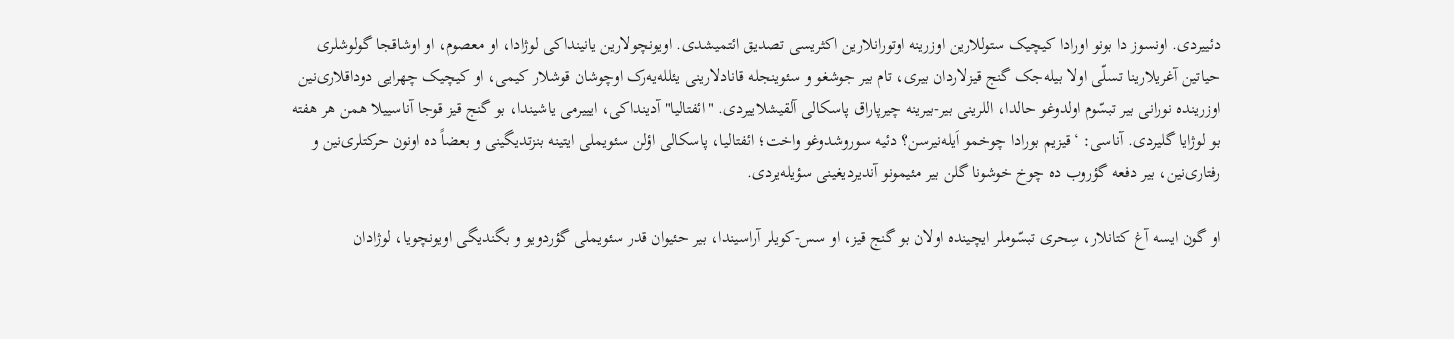دئییردی. اونسوز دا بونو اورادا کیچیک ستوللارین اوزرینه اوتورانلارین اکثریسی تصدیق ائتمیشدی. اویونچولارین یانینداکی لوژادا، او معصوم، او اوشاقجا گولوشلری حیاتین آغریلارینا تسلّی اولا بیله‌جک گنج قیزلاردان بیری، تام بیر جوشغو و سئوینجله قانادلارینی یئلله‌یه‌رک اوچوشان قوشلار کیمی، او کیچیک چهرایی دوداقلاری‌نین اوزرینده نورانی بیر تبسّوم اولدوغو حالدا، اللرینی بیر-بیرینه چیرپاراق پاسکالی آلقیشلاییردی. "ائفتالیا" آدینداکی، ایییرمی یاشیندا، بو گنج قیز قوجا آناسییلا همن هر هفته بو لوژایا گلیردی. آناسی: ‘قیزیم بورادا چوخمو اَیله‌نیرسن؟ دئیه سوروشدوغو واخت؛ ائفتالیا، پاسکالی اؤلن سئویملی ایتینه بنزتدیگینی و بعضاً ده اونون حرکتلری‌نین و رفتاری‌نین، بیر دفعه گؤروب ده چوخ خوشونا گلن بیر مئیمونو آندیردیغینی سؤیله‌یردی.

او گون ایسه آغ کتانلار، سِحری تبسّوملر ایچینده اولان بو گنج قیز، او سس-کویلر آراسیندا، بیر حئیوان قدر سئویملی گؤردویو و بگندیگی اویونچویا، لوژادان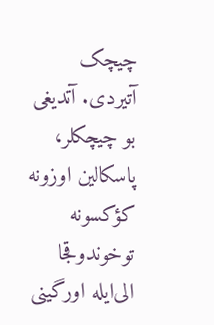چیچک آتیردی. آتدیغی بو چیچکلر، پاسکالین اوزونه کؤکسونه توخوندوقجا الی‌ایله اورگینی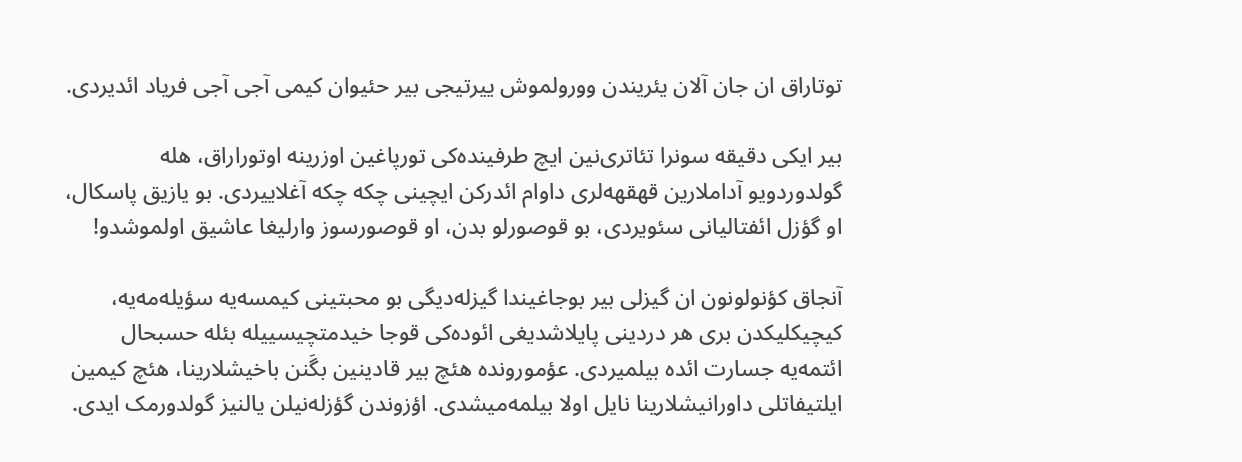توتاراق ان جان آلان یئریندن وورولموش ییرتیجی بیر حئیوان کیمی آجی آجی فریاد ائدیردی.

بیر ایکی دقیقه سونرا تئاتری‌نین ایچ طرفینده‌کی تورپاغین اوزرینه اوتوراراق، هله گولدوردویو آداملارین قهقهه‌لری داوام ائدرکن ایچینی چکه چکه آغلاییردی. بو یازیق پاسکال، او گؤزل ائفتالیانی سئویردی، بو قوصورلو بدن، او قوصورسوز وارلیغا عاشیق اولموشدو!

آنجاق کؤنولونون ان گیزلی بیر بوجاغیندا گیزله‌دیگی بو محبتینی کیمسه‌یه سؤیله‌مه‌یه، کیچیکلیکدن بری هر دردینی پایلاشدیغی ائوده‌کی قوجا خیدمتچیسییله بئله حسبحال ائتمه‌یه جسارت ائده بیلمیردی. عؤمورونده هئچ بیر قادینین بگَنن باخیشلارینا، هئچ کیمین ایلتیفاتلی داورانیشلارینا نایل اولا بیلمه‌میشدی. اؤزوندن گؤزله‌نیلن یالنیز گولدورمک ایدی.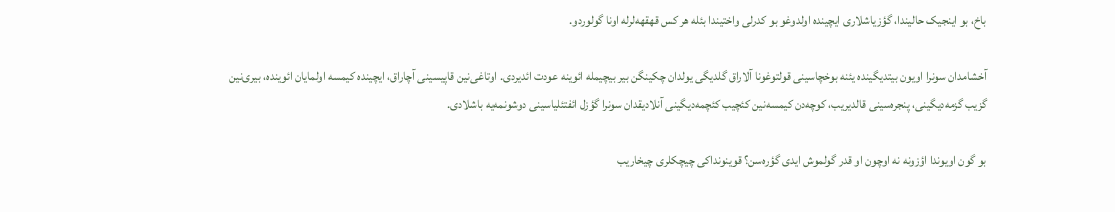باخ، بو اینجیک حالیندا، گؤزیاشلاری ایچینده اولدوغو بو کدرلی واختیندا بئله هر کس قهقهه‌لرله اونا گولوردو.

آخشامدان سونرا اویون بیتدیگینده یئنه بوخچاسینی قولتوغونا آلاراق گلدیگی یولدان چکینگن بیر بیچیمله ائوینه عودت ائدیردی. اوتاغی‌نین قاپیسینی آچاراق، ایچینده کیمسه اولمایان ائوینده، بیری‌نین گزیب گزمه‌دیگینی، پنجره‌سینی قالدیریب، کوچه‌دن کیمسه‌نین کئچیب کئچمه‌دیگینی آنلادیقدان سونرا گؤزل ائفتئلیاسینی دوشونمه‌یه باشلادی.

بو گون اویوندا اؤزونه نه اوچون او قدر گولموش ایدی گؤره‌سن؟ قوینونداکی چیچکلری چیخاریب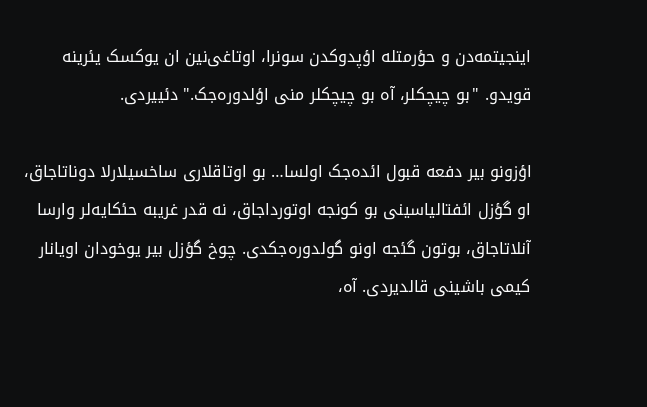اینجیتمه‌دن و حؤرمتله اؤپدوکدن سونرا، اوتاغی‌نین ان یوکسک یئرینه قویدو. "بو چیچکلر، آه بو چیچکلر منی اؤلدوره‌جک." دئییردی.

اؤزونو بیر دفعه قبول ائده‌جک اولسا… بو اوتاقلاری ساخسیلارلا دوناتاجاق، او گؤزل ائفتالیاسینی بو کونجه اوتورداجاق، نه قدر غریبه حئکایه‌لر وارسا آنلاتاجاق، بوتون گئجه اونو گولدوره‌جکدی. چوخ گؤزل بیر یوخودان اویانار کیمی باشینی قالدیردی. آه،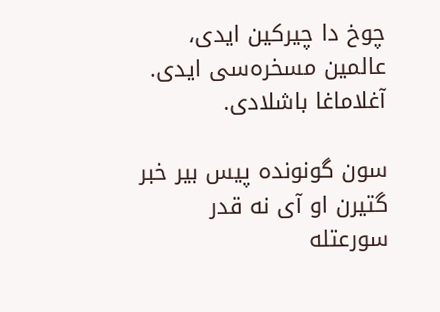چوخ دا چیرکین ایدی، عالمین مسخره‌سی ایدی. آغلاماغا باشلادی.

سون گونونده پیس بیر خبر گتیرن او آی نه قدر سورعتله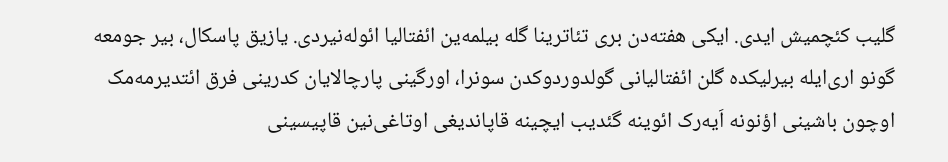گلیب کئچمیش ایدی. ایکی هفته‌دن بری تئاترینا گله بیلمه‌ین ائفتالیا ائوله‌نیردی. یازیق پاسکال، بیر جومعه گونو اری‌ایله بیرلیکده گلن ائفتالیانی گولدوردوکدن سونرا، اورگینی پارچالایان کدرینی فرق ائتدیرمه‌مک اوچون باشینی اؤنونه اَیه‌رک ائوینه گئدیب ایچینه قاپاندیغی اوتاغی‌نین قاپیسینی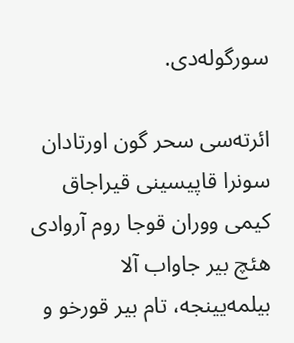سورگوله‌دی.

ائرته‌سی سحر گون اورتادان سونرا قاپیسینی قیراجاق کیمی ووران قوجا روم آروادی هئچ بیر جاواب آلا بیلمه‌یینجه، تام بیر قورخو و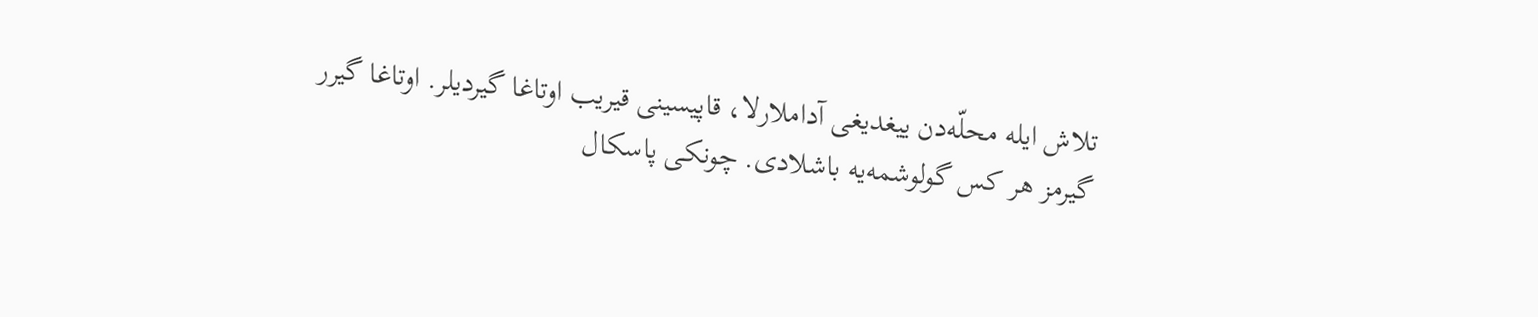تلاش ایله محلّه‌دن ییغدیغی آداملارلا، قاپیسینی قیریب اوتاغا گیردیلر. اوتاغا گیرر گیرمز هر کس گولوشمه‌یه باشلادی. چونکی پاسکال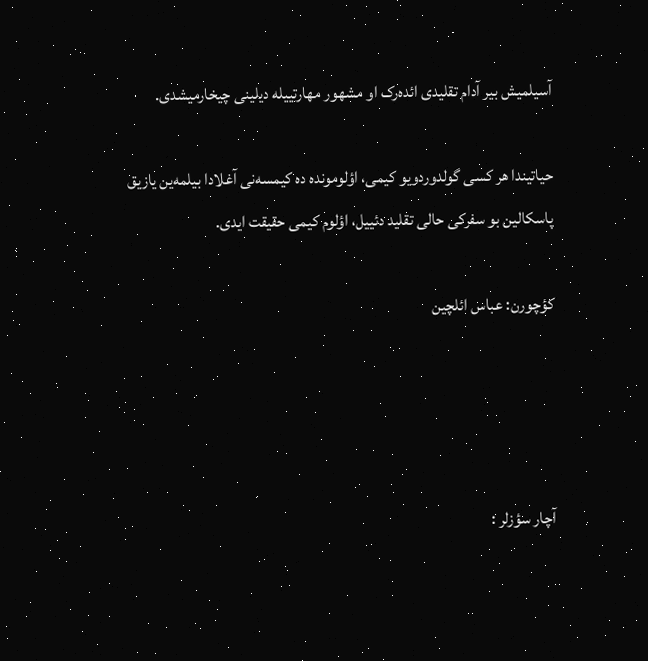آسیلمیش بیر آدام تقلیدی ائده‌رک او مشهور مهارتییله دیلینی چیخارمیشدی.

حیاتیندا هر کسی گولدوردویو کیمی، اؤلومونده ده کیمسه‌نی آغلادا بیلمه‌ین یازیق پاسکالین بو سفرکی حالی تقلید دئییل، اؤلوم کیمی حقیقت ایدی.

کؤچورن: عباس ائلچین




آچار سؤزلر :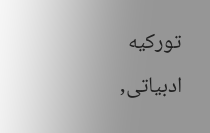تورکیه ادبیاتی,